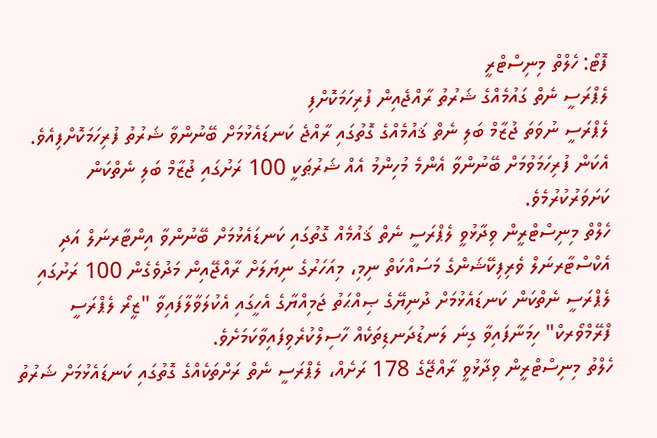ފޮޓޯ: ހެލްތް މިނިސްޓްރީ
ލެޕްރަސީ ނެތް ގައުމެއްގެ ޝަރުތު ރާއްޖެއިން ފުރިހަމަކޮށްފި
ލެޕްރަސީ ނުވަތަ ޖުޒާމް ބަލި ނެތް ޤައުމެއްގެ ގޮތުގައި ރާއްޖެ ކަނޑައެޅުމަށް ބޭނުންވާ ޝަރުތު ފުރިހަމަކޮށްފިއެވެ. އެކަން ފުރިހަމަވުމަށް ބޭނުންވާ އެންމެ މުހިންމު އެއް ޝަރުޠަކީ 100 ރަށުގައި ޖުޒާމް ބަލި ނެތްކަން ކަށަވަރުކުރުމެވެ.
ހެލްތް މިނިސްޓްރީން ވިދާޅުވީ ލެޕްރަސީ ނެތް ޤައުމެއް ގޮތުގައި ކަނޑައެޅުމަށް ބޭނުންވާ އިންޓާރނަލް އަދި އެކްސްޓާރނަލް ވެރިފިކޭޝަންގެ މަސައްކަތް ނިމި، މިއަހަރުގެ ނިޔަލަށް ރާއްޖޭއިން މަދުވެގެން 100 ރަށުގައި ލެޕްރަސީ ނެތްކަން ކަނޑައެޅުމަށް ދުނިޔޭގެ ޞިއްޙަތު ޖަމިއްޔާގެ އެހީގައި އެކުލަވާލާފައިވާ "ޒީރޯ ލެޕްރަސީ ފްރޭމްވޯރކް" ހިމަނާފައިވާ ގިނަ ލަނޑުދަނޑިތަކެއް ހާސިލްކުރެވިފައިވާކަމަށެވެ.
ހެލްތު މިނިސްޓްރީން ވިދާޅުވީ ރާއްޖޭގެ 178 ރަށެއް، ލެޕްރަސީ ނެތް ރަށްތަކެއްގެ ގޮތުގައި ކަނޑައެޅުމަށް ޝަރުތު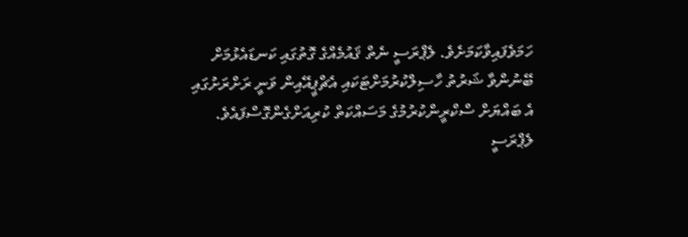ހަމަވެފައިވާކަމަށެވެ. ލެޕްރަސީ ނެތް ޤައުމެއްގެ ގޮތުގައި ކަނޑައެޅުމަށް ބޭނުންވާ ޝަރުތު ހާސިލްކުރުމަށްޓަކައި އެޗްޕީއޭއިން ވަނީ ރަށްރަށުގައި އެ ބައްޔަށް ސްކްރީންކުރުމުގެ މަސައްކަތް ކުރިއަށްގެންގޮސްފައެވެ.
ލެޕްރަސީ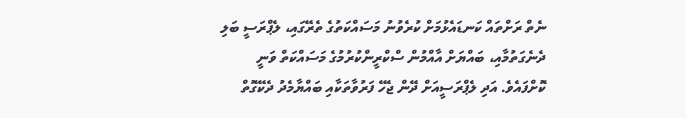ނެތް ރަށްތައް ކަނޑައެޅުމަށް ކުރެވުނު މަސައްކަތުގެ ތެރޭގައި، ލެޕްރަސީ ބަލި ދެނެގަތުމާއި، ބައްޔަށް އާއްމުން ސްކްރީންކުރުމުގެ މަސައްކަތް ވަނީ ކޮށްފައެވެ. އަދި ލެޕްރަސީއަށް ދޭން ޖެހޭ ފަރުވާތަކާއި ބައްޔާމެދު ދެކޭގޮތް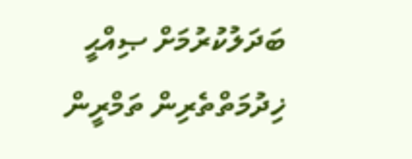ބަދަލުކުރުމަށް ޞިއްޙީ ޚިދުމަތްތެރިން ތަމްރީން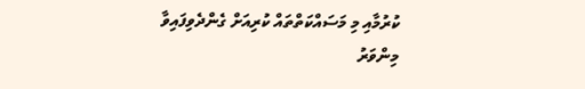ކުރުމާއި މި މަސައްކަތްތައް ކުރިއަށް ގެންދެވިފައިވާ މިންވަރު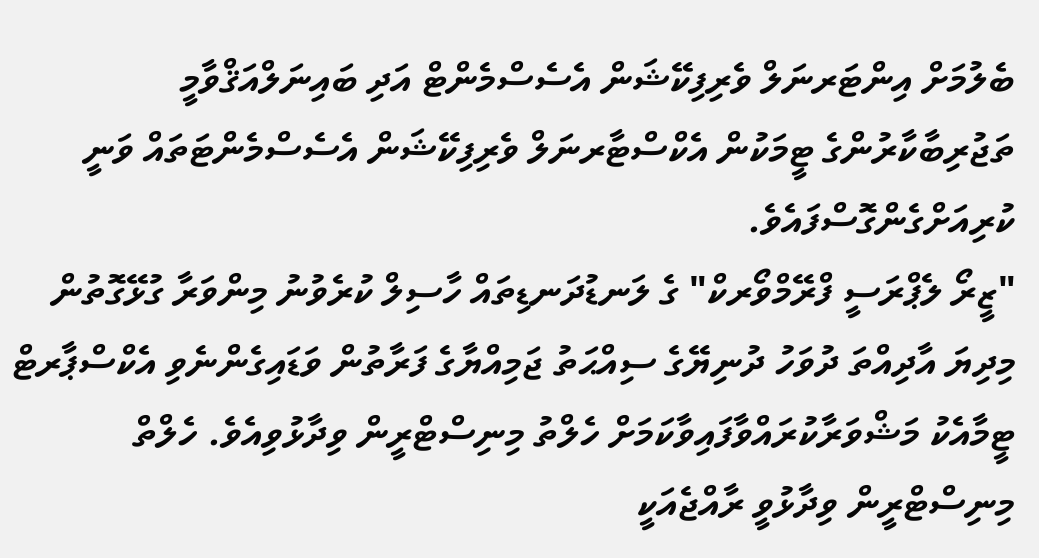ބެލުމަށް އިންޓަރނަލް ވެރިފިކޭޝަން އެސެސްމެންޓް އަދި ބައިނަލްއަޤްވާމީ ތަޖުރިބާކާރުންގެ ޓީމަކުން އެކްސްޓާރނަލް ވެރިފިކޭޝަން އެސެސްމެންޓަތައް ވަނީ ކުރިއަށްގެންގޮސްފައެވެ.
"ޒީރޯ ލެޕްރަސީ ފްރޭމްވޯރކް" ގެ ލަނޑުދަނޑިތައް ހާސިލް ކުރެވުނު މިންވަރާ ގުޅޭގޮތުން މިދިޔަ އާދިއްތަ ދުވަހު ދުނިޔޭގެ ސިއްޙަތު ޖަމިއްޔާގެ ފަރާތުން ވަޑައިގެންނެވި އެކްސްޕާރޓް ޓީމާއެކު މަޝްވަރާކުރައްވާފައިވާކަމަށް ހެލްތު މިނިސްޓްރީން ވިދާޅުވިއެވެ. ހެލްތް މިނިސްޓްރީން ވިދާޅުވީ ރާއްޖެއަކީ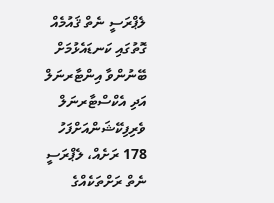ލެޕްރަސީ ނެތް ޤައުމެއް ގޮތުގައި ކަނޑައެޅުމަށް ބޭނުންވާ އިންޓާރނަލް އަދި އެކްސްޓާރނަލް ވެރިފިކޭޝަންއަށްފަހު 178 ރަށެއް، ލެޕްރަސީ ނެތް ރަށްތަކެއްގެ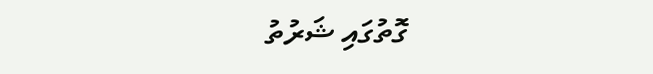ގޮތުގައި ޝަރުތު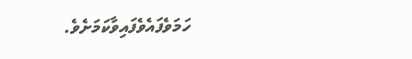ހަމަވެފައެވެފައިވާކަމަށެވެ.